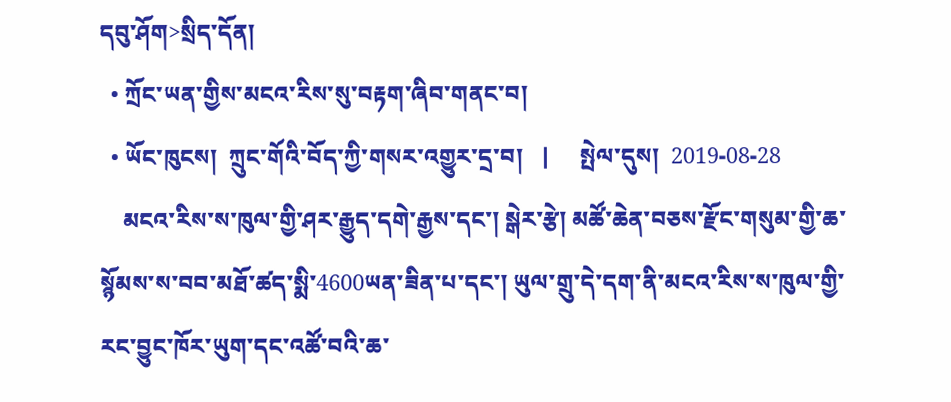དབུ་ཤོག>སྲིད་དོན།
  • ཀྲོང་ཡན་གྱིས་མངའ་རིས་སུ་བརྟག་ཞིབ་གནང་བ།
  • ཡོང་ཁུངས།  ཀྲུང་གོའི་བོད་ཀྱི་གསར་འགྱུར་དྲ་བ།   |     སྤེལ་དུས།  2019-08-28
    མངའ་རིས་ས་ཁུལ་གྱི་ཤར་རྒྱུད་དགེ་རྒྱས་དང་། སྒེར་རྩེ། མཚོ་ཆེན་བཅས་རྫོང་གསུམ་གྱི་ཆ་སྙོམས་ས་བབ་མཐོ་ཚད་སྨི་4600ཡན་ཟིན་པ་དང་། ཡུལ་གྲུ་དེ་དག་ནི་མངའ་རིས་ས་ཁུལ་གྱི་རང་བྱུང་ཁོར་ཡུག་དང་འཚོ་བའི་ཆ་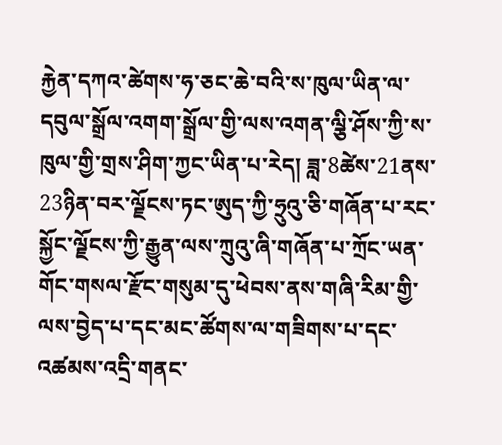རྐྱེན་དཀའ་ཚེགས་ཧ་ཅང་ཆེ་བའི་ས་ཁུལ་ཡིན་ལ་དབུལ་སྒྲོལ་འགག་སྒྲོལ་གྱི་ལས་འགན་ལྕི་ཤོས་ཀྱི་ས་ཁུལ་གྱི་གྲས་ཤིག་ཀྱང་ཡིན་པ་རེད། ཟླ་8ཚེས་21ནས་23ཉིན་བར་ལྗོངས་ཏང་ཨུད་ཀྱི་ཧྲུའུ་ཅི་གཞོན་པ་རང་སྐྱོང་ལྗོངས་ཀྱི་རྒྱུན་ལས་ཀྲུའུ་ཞི་གཞོན་པ་ཀྲོང་ཡན་གོང་གསལ་རྫོང་གསུམ་དུ་ཕེབས་ནས་གཞི་རིམ་གྱི་ལས་བྱེད་པ་དང་མང་ཚོགས་ལ་གཟིགས་པ་དང་འཚམས་འདྲི་གནང་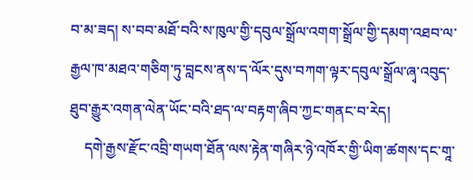བ་མ་ཟད། ས་བབ་མཐོ་བའི་ས་ཁུལ་གྱི་དབུལ་སྒྲོལ་འགག་སྒྲོལ་གྱི་དམག་འཐབ་ལ་རྒྱལ་ཁ་མཐའ་གཅིག་ཏུ་བླངས་ནས་ད་ལོར་དུས་བཀག་ལྟར་དབུལ་སྒྲོལ་ཞྭ་འབུད་ཐུབ་རྒྱུར་འགན་ལེན་ཡོང་བའི་ཐད་ལ་བརྟག་ཞིབ་ཀྱང་གནང་བ་རེད།
    དགེ་རྒྱས་རྫོང་འབྲི་གཡག་ཐོན་ལས་རྟེན་གཞིར་ཉེ་འཁོར་གྱི་ཡིག་ཚགས་དང་གཱ་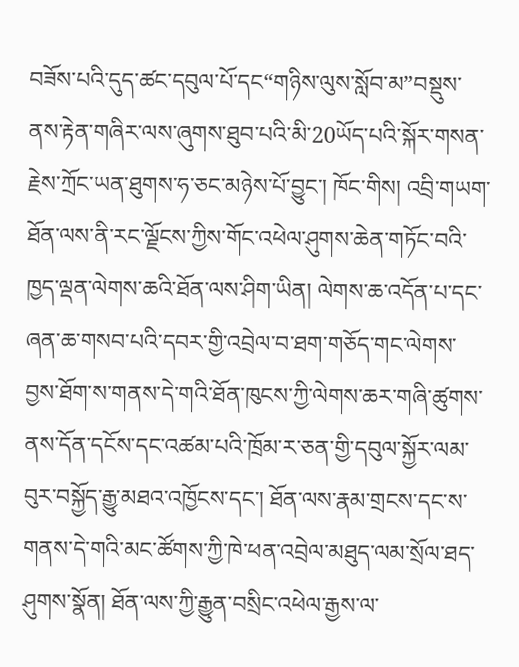བཟོས་པའི་དུད་ཚང་དབུལ་པོ་དང“གཉིས་ལུས་སློབ་མ”བསྡུས་ནས་རྟེན་གཞིར་ལས་ཞུགས་ཐུབ་པའི་མི་20ཡོད་པའི་སྐོར་གསན་རྗེས་ཀྲོང་ཡན་ཐུགས་ཧ་ཅང་མཉེས་པོ་བྱུང་། ཁོང་གིས། འབྲི་གཡག་ཐོན་ལས་ནི་རང་ལྗོངས་ཀྱིས་གོང་འཕེལ་ཤུགས་ཆེན་གཏོང་བའི་ཁྱད་ལྡན་ལེགས་ཆའི་ཐོན་ལས་ཤིག་ཡིན། ལེགས་ཆ་འདོན་པ་དང་ཞན་ཆ་གསབ་པའི་དབར་གྱི་འབྲེལ་བ་ཐག་གཅོད་གང་ལེགས་བྱས་ཐོག་ས་གནས་དེ་གའི་ཐོན་ཁུངས་ཀྱི་ལེགས་ཆར་གཞི་ཚུགས་ནས་དོན་དངོས་དང་འཚམ་པའི་ཁྲོམ་ར་ཅན་གྱི་དབུལ་སྐྱོར་ལམ་བུར་བསྐྱོད་རྒྱུ་མཐའ་འཁྱོངས་དང་། ཐོན་ལས་རྣམ་གྲངས་དང་ས་གནས་དེ་གའི་མང་ཚོགས་ཀྱི་ཁེ་ཕན་འབྲེལ་མཐུད་ལམ་སྲོལ་ཐད་ཤུགས་སྣོན། ཐོན་ལས་ཀྱི་རྒྱུན་བསྲིང་འཕེལ་རྒྱས་ལ་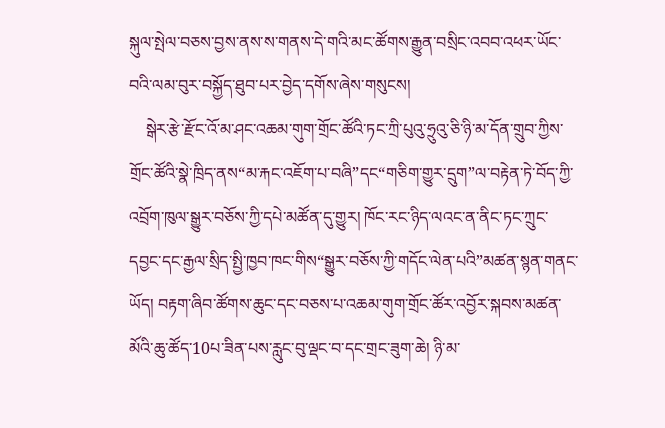སྐུལ་སྤེལ་བཅས་བྱས་ནས་ས་གནས་དེ་གའི་མང་ཚོགས་རྒྱུན་བསྲིང་འབབ་འཕར་ཡོང་བའི་ལམ་བུར་བསྐྱོད་ཐུབ་པར་བྱེད་དགོས་ཞེས་གསུངས།
    སྒེར་རྩེ་རྫོང་འོ་མ་ཤང་འཆམ་གུག་གྲོང་ཚོའི་ཏང་ཀྲི་པུའུ་ཧྲུའུ་ཅི་ཉི་མ་དོན་གྲུབ་ཀྱིས་གྲོང་ཚོའི་སྣེ་ཁྲིད་ནས“མ་རྐང་འཇོག་པ་བཞི”དང“གཅིག་གྱུར་དྲུག”ལ་བརྟེན་ཏེ་བོད་ཀྱི་འབྲོག་ཁུལ་སྒྱུར་བཅོས་ཀྱི་དཔེ་མཚོན་དུ་གྱུར། ཁོང་རང་ཉིད་ལའང་ན་ནིང་ཏང་ཀྲུང་དབྱང་དང་རྒྱལ་སྲིད་སྤྱི་ཁྱབ་ཁང་གིས“སྒྱུར་བཅོས་ཀྱི་གདོང་ལེན་པའི”མཚན་སྙན་གནང་ཡོད། བརྟག་ཞིབ་ཚོགས་ཆུང་དང་བཅས་པ་འཆམ་གུག་གྲོང་ཚོར་འབྱོར་སྐབས་མཚན་མོའི་ཆུ་ཚོད་10པ་ཟིན་པས་རླུང་བུ་ལྡང་བ་དང་གྲང་ཟུག་ཆེ། ཉི་མ་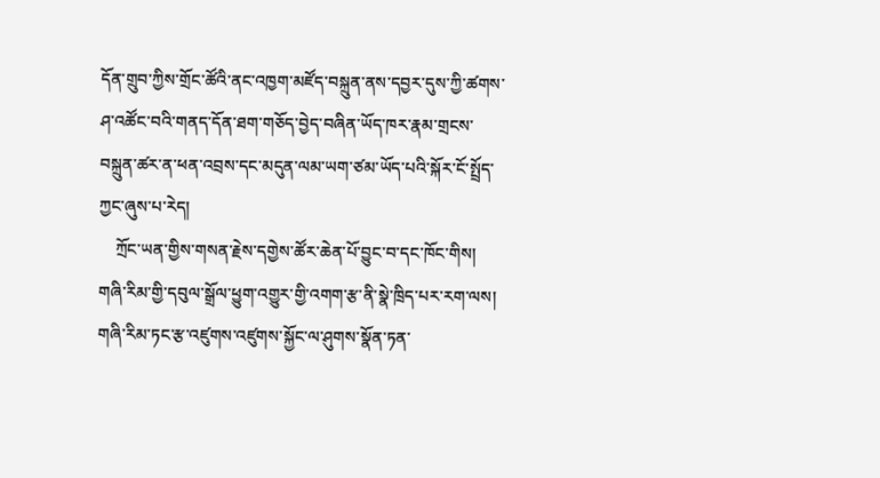དོན་གྲུབ་ཀྱིས་གྲོང་ཚོའི་ནང་འཁྱག་མཛོད་བསྐྲུན་ནས་དབྱར་དུས་ཀྱི་ཚགས་ཤ་འཚོང་བའི་གནད་དོན་ཐག་གཅོད་བྱེད་བཞིན་ཡོད་ཁར་རྣམ་གྲངས་བསྐྲུན་ཚར་ན་ཕན་འབྲས་དང་མདུན་ལམ་ཡག་ཙམ་ཡོད་པའི་སྐོར་ངོ་སྤྲོད་ཀྱང་ཞུས་པ་རེད།
    ཀྲོང་ཡན་གྱིས་གསན་རྗེས་དགྱེས་ཚོར་ཆེན་པོ་བྱུང་བ་དང་ཁོང་གིས། གཞི་རིམ་གྱི་དབུལ་སྒྲོལ་ཕྱུག་འགྱུར་གྱི་འགག་རྩ་ནི་སྣེ་ཁྲིད་པར་རག་ལས། གཞི་རིམ་ཏང་རྩ་འཛུགས་འཛུགས་སྐྱོང་ལ་ཤུགས་སྣོན་ཏན་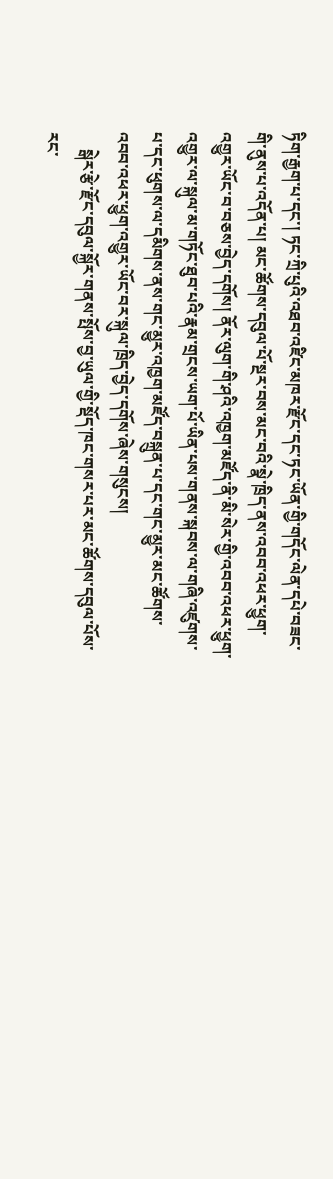ཏིག་རྒྱག་པ་དང་། ཏང་ཀྲི་པུའི་འཐབ་འཛིང་མཁར་རྫོང་དང་ཏང་ཡོན་གྱི་གདོང་ལེན་དཔེ་བཟང་གི་ནུས་པ་འདོན་པ། མང་ཚོགས་དབུལ་པོ་སྔར་བས་མང་བའི་སྣེ་ཁྲིད་ནས་འབབ་འཕར་ཕྱུག་འགྱུར་ཡོང་བ་བཅས་བྱེད་དགོས། ནོར་ལུག་གི་ཤའི་འཁྱག་མཛོད་ནི་མི་སེར་གྱི་འབབ་འཕར་ཕྱུག་འགྱུར་ལ་སྐུལ་མ་གཏོང་ཐུབ་པའི་རྣམ་གྲངས་ཡག་པོ་ཡིན་པས་གནས་སྐབས་ལ་གཞི་འཛུགས་པ་དང་ཕུགས་ལ་དམིགས་ནས་གང་མྱུར་འཁྱག་མཛོད་བསྐྲུན་པ་དང་གང་མྱུར་མང་ཚོགས་འབབ་འཕར་ཕྱུག་འགྱུར་ཡོང་བར་སྐུལ་ཁྲིད་བྱེད་དགོས་ཞེས་གསུངས།
    སྒེར་རྩེ་རྫོང་དབུལ་སྐྱོར་གནས་སྤོས་བྱ་ཡུལ་གྱི་སྡོད་ཁང་གསར་པར་མང་ཚོགས་དབུལ་པོས་རང་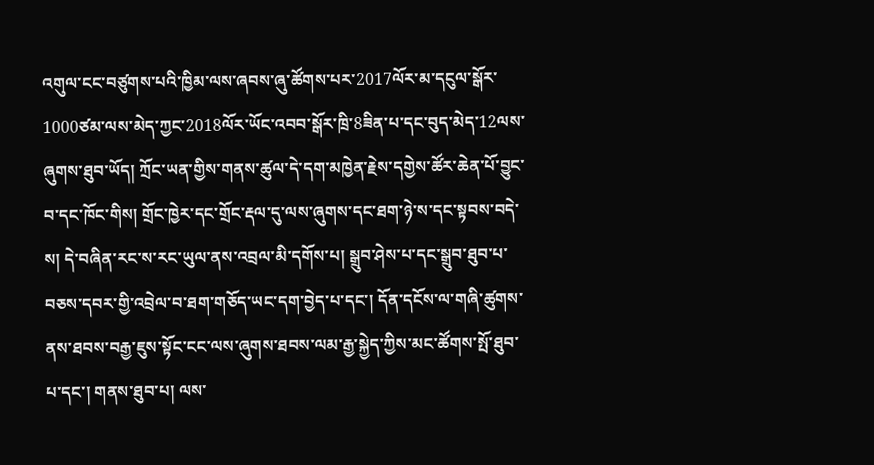འགུལ་ངང་བཙུགས་པའི་ཁྱིམ་ལས་ཞབས་ཞུ་ཚོགས་པར་2017ལོར་མ་དངུལ་སྒོར་1000ཙམ་ལས་མེད་ཀྱང་2018ལོར་ཡོང་འབབ་སྒོར་ཁྲི་8ཟིན་པ་དང་བུད་མེད་12ལས་ཞུགས་ཐུབ་ཡོད། ཀྲོང་ཡན་གྱིས་གནས་ཚུལ་དེ་དག་མཁྱེན་རྗེས་དགྱེས་ཚོར་ཆེན་པོ་བྱུང་བ་དང་ཁོང་གིས། གྲོང་ཁྱེར་དང་གྲོང་རྡལ་དུ་ལས་ཞུགས་དང་ཐག་ཉེ་ས་དང་སྟབས་བདེ་ས། དེ་བཞིན་རང་ས་རང་ཡུལ་ནས་འབྲལ་མི་དགོས་པ། སྒྲུབ་ཤེས་པ་དང་སྒྲུབ་ཐུབ་པ་བཅས་དབར་གྱི་འབྲེལ་བ་ཐག་གཅོད་ཡང་དག་བྱེད་པ་དང་། དོན་དངོས་ལ་གཞི་ཚུགས་ནས་ཐབས་བརྒྱ་ཇུས་སྟོང་ངང་ལས་ཞུགས་ཐབས་ལམ་རྒྱ་སྐྱེད་ཀྱིས་མང་ཚོགས་སྤོ་ཐུབ་པ་དང་། གནས་ཐུབ་པ། ལས་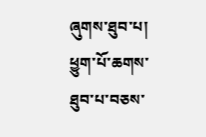ཞུགས་ཐུབ་པ། ཕྱུག་པོ་ཆགས་ཐུབ་པ་བཅས་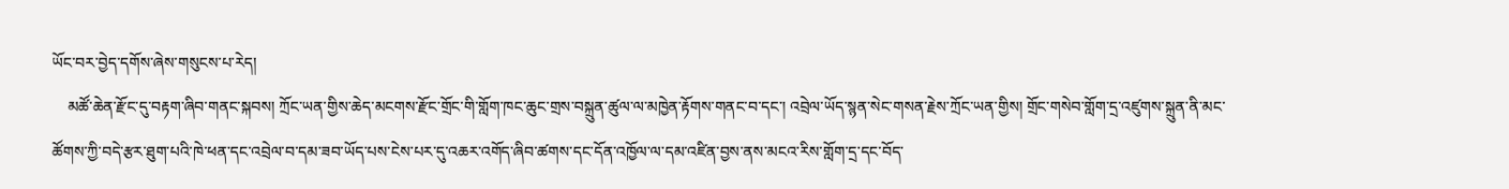ཡོང་བར་བྱེད་དགོས་ཞེས་གསུངས་པ་རེད།
    མཚོ་ཆེན་རྫོང་དུ་བརྟག་ཞིབ་གནང་སྐབས། ཀྲོང་ཡན་གྱིས་ཆེད་མངགས་རྫོང་གྲོང་གི་གློག་ཁང་ཆུང་གྲས་བསྐྲུན་ཚུལ་ལ་མཁྱེན་རྟོགས་གནང་བ་དང་། འབྲེལ་ཡོད་སྙན་སེང་གསན་རྗེས་ཀྲོང་ཡན་གྱིས། གྲོང་གསེབ་གློག་དྲ་འཛུགས་སྐྲུན་ནི་མང་ཚོགས་ཀྱི་བདེ་རྩར་ཐུག་པའི་ཁེ་ཕན་དང་འབྲེལ་བ་དམ་ཟབ་ཡོད་པས་ངེས་པར་དུ་འཆར་འགོད་ཞིབ་ཚགས་དང་དོན་འཁྱོལ་ལ་དམ་འཛིན་བྱས་ནས་མངའ་རིས་གློག་དྲ་དང་བོད་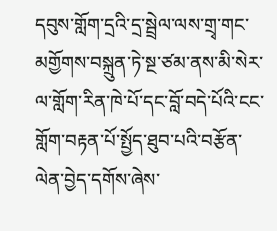དབུས་གློག་དྲའི་དྲ་སྦྲེལ་ལས་གྲྭ་གང་མགྱོགས་བསྐྲུན་ཏེ་སྔ་ཙམ་ནས་མི་སེར་ལ་གློག་རིན་ཁེ་པོ་དང་བློ་བདེ་པོའི་ངང་གློག་བརྟན་པོ་སྤྱོད་ཐུབ་པའི་བརྩོན་ལེན་བྱེད་དགོས་ཞེས་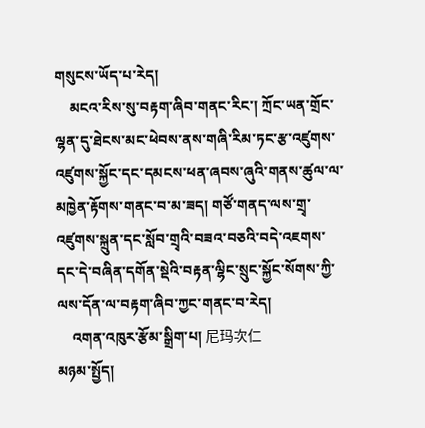གསུངས་ཡོད་པ་རེད།
    མངའ་རིས་སུ་བརྟག་ཞིབ་གནང་རིང་། ཀྲོང་ཡན་གྲོང་ལྷན་དུ་ཐེངས་མང་ཕེབས་ནས་གཞི་རིམ་ཏང་རྩ་འཛུགས་འཛུགས་སྐྱོང་དང་དམངས་ཕན་ཞབས་ཞུའི་གནས་ཚུལ་ལ་མཁྱེན་རྟོགས་གནང་བ་མ་ཟད། གཙོ་གནད་ལས་གྲྭ་འཛུགས་སྐྲུན་དང་སློབ་གྲྭའི་བཟའ་བཅའི་བདེ་འཇགས་དང་དེ་བཞིན་དགོན་སྡེའི་བརྟན་ལྷིང་སྲུང་སྐྱོང་སོགས་ཀྱི་ལས་དོན་ལ་བརྟག་ཞིབ་ཀྱང་གནང་བ་རེད།
    འགན་འཁུར་རྩོམ་སྒྲིག་པ། 尼玛次仁
མཉམ་སྤྱོད།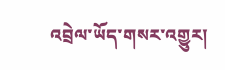འབྲེལ་ཡོད་གསར་འགྱུར།